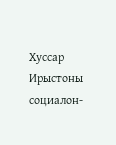Хуссар Ирыстоны социалон-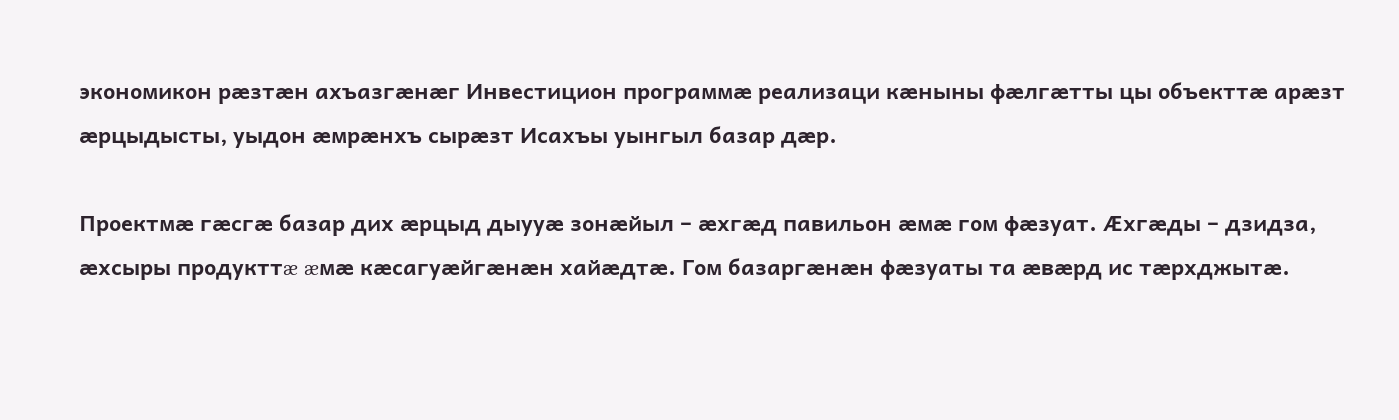экономикон рæзтæн ахъазгæнæг Инвестицион программæ реализаци кæныны фæлгæтты цы объекттæ арæзт æрцыдысты, уыдон æмрæнхъ сырæзт Исахъы уынгыл базар дæр.

Проектмæ гæсгæ базар дих æрцыд дыууæ зонæйыл – æхгæд павильон æмæ гом фæзуат. Æхгæды – дзидза, æхсыры продукттæ æмæ кæсагуæйгæнæн хайæдтæ. Гом базаргæнæн фæзуаты та æвæрд ис тæрхджытæ.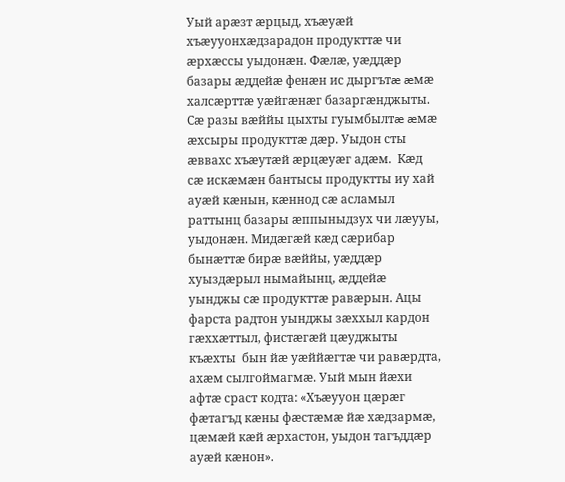Уый арæзт æрцыд, хъæуæй хъæууонхæдзарадон продукттæ чи æрхæссы уыдонæн. Фæлæ, уæддæр базары æддейæ фенæн ис дыргътæ æмæ халсæрттæ уæйгæнæг базаргæнджыты. Сæ разы вæййы цыхты гуымбылтæ æмæ æхсыры продукттæ дæр. Уыдон сты æввахс хъæутæй æрцæуæг адæм.  Кæд сæ искæмæн бантысы продуктты иу хай ауæй кæнын, кæннод сæ асламыл раттынц базары æппыныдзух чи лæууы, уыдонæн. Мидæгæй кæд сæрибар бынæттæ бирæ вæййы, уæддæр хуыздæрыл нымайынц, æддейæ уынджы сæ продукттæ равæрын. Ацы фарста радтон уынджы зæххыл кардон гæххæттыл, фистæгæй цæуджыты къæхты  бын йæ уæййæгтæ чи равæрдта, ахæм сылгоймагмæ. Уый мын йæхи афтæ сраст кодта: «Хъæууон цæрæг фæтагъд кæны фæстæмæ йæ хæдзармæ, цæмæй кæй æрхастон, уыдон тагъддæр ауæй кæнон».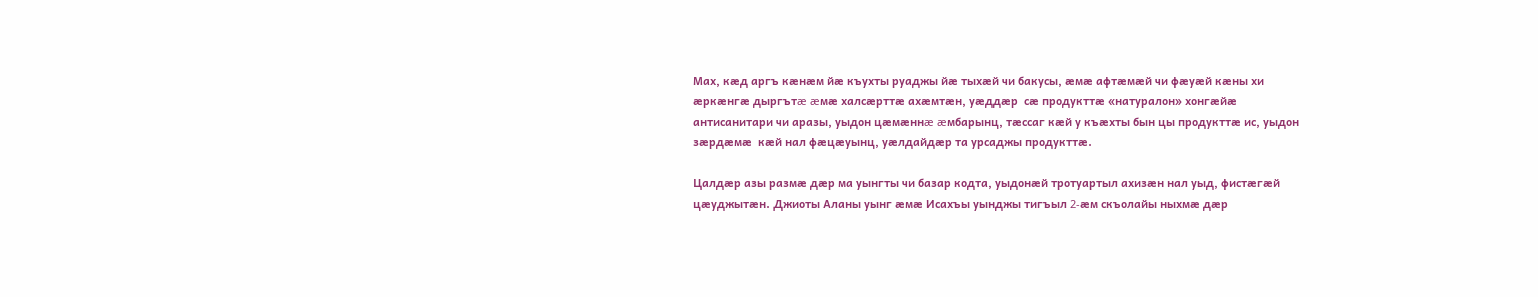Мах, кæд аргъ кæнæм йæ къухты руаджы йæ тыхæй чи бакусы, æмæ афтæмæй чи фæуæй кæны хи æркæнгæ дыргътæ æмæ халсæрттæ ахæмтæн, уæддæр  сæ продукттæ «натуралон» хонгæйæ антисанитари чи аразы, уыдон цæмæннæ æмбарынц, тæссаг кæй у къæхты бын цы продукттæ ис, уыдон зæрдæмæ  кæй нал фæцæуынц, уæлдайдæр та урсаджы продукттæ.

Цалдæр азы размæ дæр ма уынгты чи базар кодта, уыдонæй тротуартыл ахизæн нал уыд, фистæгæй цæуджытæн. Джиоты Аланы уынг æмæ Исахъы уынджы тигъыл 2-æм скъолайы ныхмæ дæр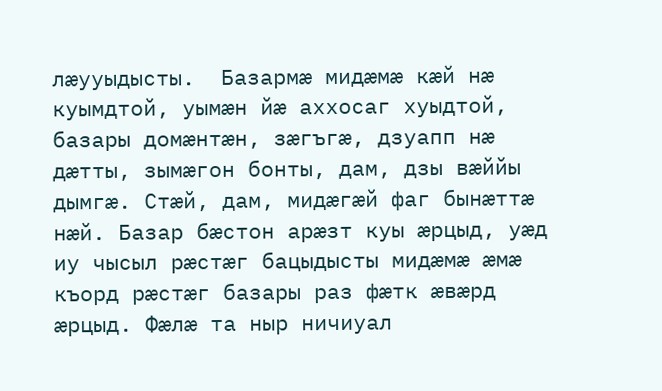лæууыдысты.  Базармæ мидæмæ кæй нæ куымдтой, уымæн йæ аххосаг хуыдтой, базары домæнтæн, зæгъгæ, дзуапп нæ дæтты, зымæгон бонты, дам, дзы вæййы дымгæ. Стæй, дам, мидæгæй фаг бынæттæ нæй. Базар бæстон арæзт куы æрцыд, уæд иу чысыл рæстæг бацыдысты мидæмæ æмæ къорд рæстæг базары раз фæтк æвæрд æрцыд. Фæлæ та ныр ничиуал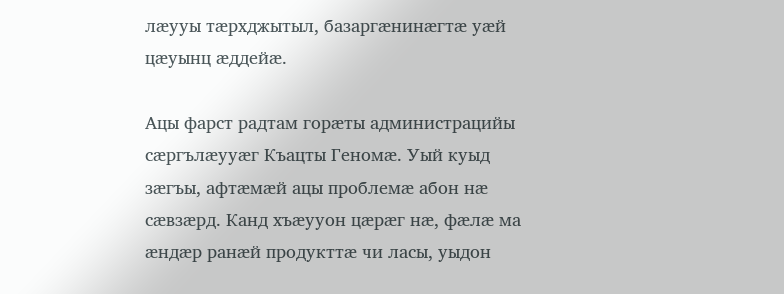лæууы тæрхджытыл, базаргæнинæгтæ уæй цæуынц æддейæ.

Ацы фарст радтам горæты администрацийы сæргълæууæг Къацты Геномæ. Уый куыд зæгъы, афтæмæй ацы проблемæ абон нæ сæвзæрд. Канд хъæууон цæрæг нæ, фæлæ ма æндæр ранæй продукттæ чи ласы, уыдон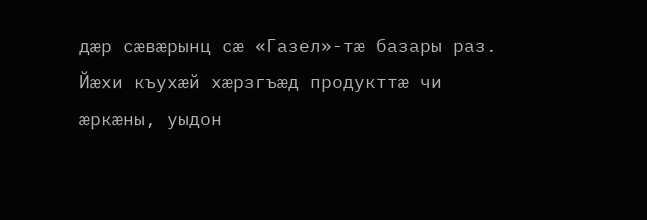дæр сæвæрынц сæ «Газел»-тæ базары раз. Йæхи къухæй хæрзгъæд продукттæ чи æркæны, уыдон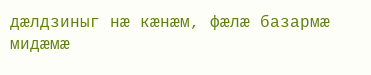дæлдзиныг нæ кæнæм, фæлæ базармæ мидæмæ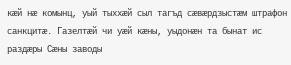кæй нæ комынц, уый тыххæй сыл тагъд сæвæрдзыстæм штрафон санкцитæ. Газелтæй чи уæй кæны, уыдонæн та бынат ис раздæры Сæны заводы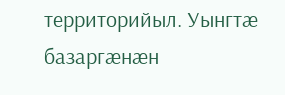территорийыл. Уынгтæ базаргæнæн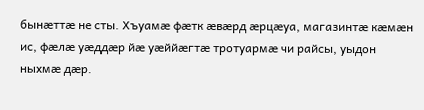бынæттæ не сты. Хъуамæ фæтк æвæрд æрцæуа, магазинтæ кæмæн ис, фæлæ уæддæр йæ уæййæгтæ тротуармæ чи райсы, уыдон ныхмæ дæр.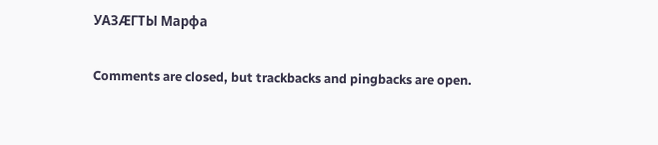УАЗÆГТЫ Марфа

Comments are closed, but trackbacks and pingbacks are open.